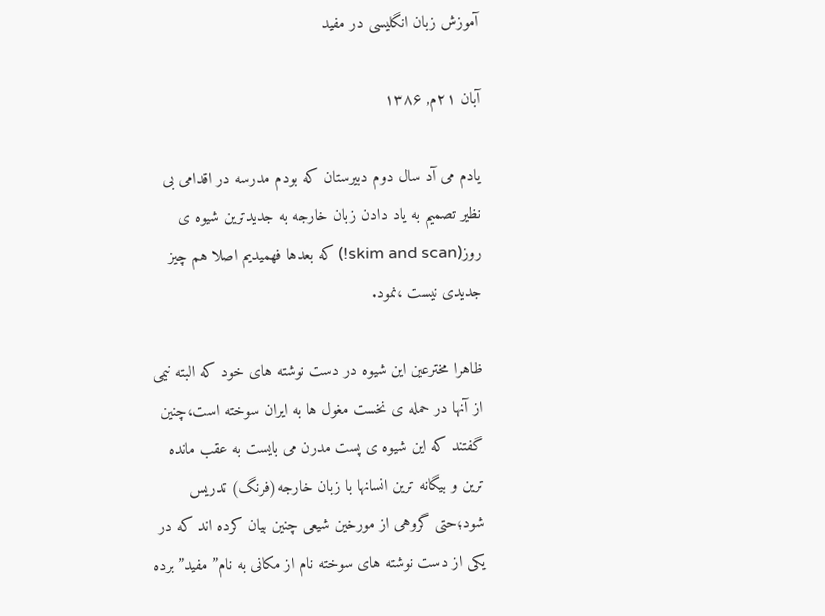آموزش زبان انگلیسی در مفید

آبان ۲۱م, ۱۳۸۶

یادم می آد سال دوم دبیرستان که بودم مدرسه در اقدامی بی نظیر تصمیم به یاد دادن زبان خارجه به جدیدترین شیوه ی روز(skim and scan!) که بعدها فهمیدیم اصلا هم چیز جدیدی نیست ،نمود.

ظاهرا مخترعین این شیوه در دست نوشته های خود که البته نیمی از آنها در حمله ی نخست مغول ها به ایران سوخته است،چنین گفتند که این شیوه ی پست مدرن می بایست به عقب مانده ترین و بیگانه ترین انسانها با زبان خارجه(فرنگ) تدریس شود؛حتی گروهی از مورخین شیعی چنین بیان کرده اند که در یکی از دست نوشته های سوخته نام از مکانی به نام” مفید”برده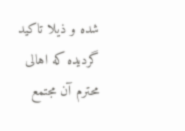شده و ذیلا تاکید گردیده که اهالی محترم آن مجتمع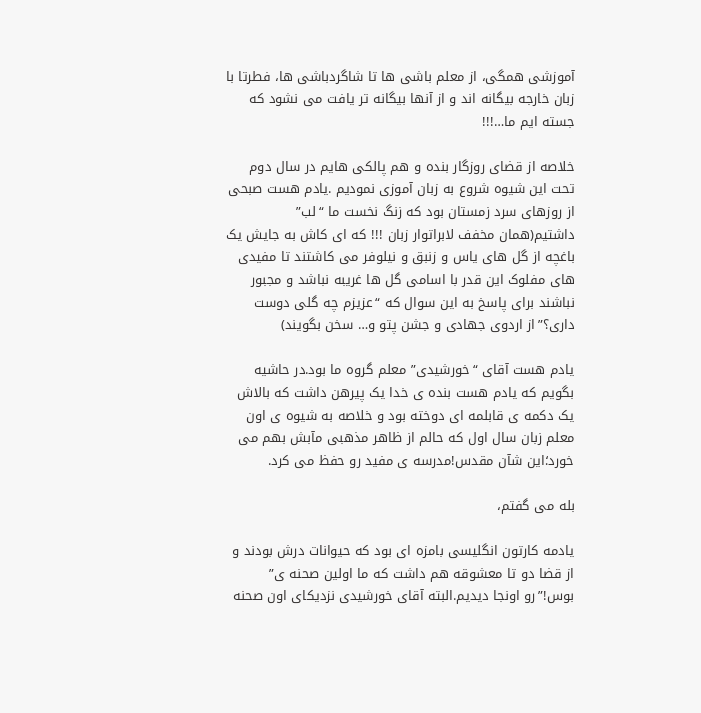آموزشی همگی، از معلم باشی ها تا شاگردباشی ها، فطرتا با زبان خارجه بیگانه اند و از آنها بیگانه تر یافت می نشود که جسته ایم ما…!!!

خلاصه از قضای روزگار بنده و هم پالکی هایم در سال دوم تحت این شیوه شروع به زبان آموزی نمودیم .یادم هست صبحی از روزهای سرد زمستان بود که زنگ نخست ما “لب” داشتیم(همان مخفف لابراتوار زبان !!! که ای کاش به جایش یک باغچه از گل های یاس و زنبق و نیلوفر می کاشتند تا مفیدی های مفلوک این قدر با اسامی گل ها غریبه نباشد و مجبور نباشند برای پاسخ به این سوال که “عزیزم چه گلی دوست داری؟”از اردوی جهادی و جشن پتو و… سخن بگویند)

یادم هست آقای “خورشیدی” معلم گروه ما بود.در حاشیه بگویم که یادم هست بنده ی خدا یک پیرهن داشت که بالاش یک دکمه ی قابلمه ای دوخته بود و خلاصه به شیوه ی اون معلم زبان سال اول که حالم از ظاهر مذهبی مآبش بهم می خورد؛این شآن مقدس!مدرسه ی مفید رو حفظ می کرد.

بله می گفتم،

یادمه کارتون انگلیسی بامزه ای بود که حیوانات درش بودند و از قضا دو تا معشوقه هم داشت که ما اولین صحنه ی” بوس!”رو اونجا دیدیم.البته آقای خورشیدی نزدیکای اون صحنه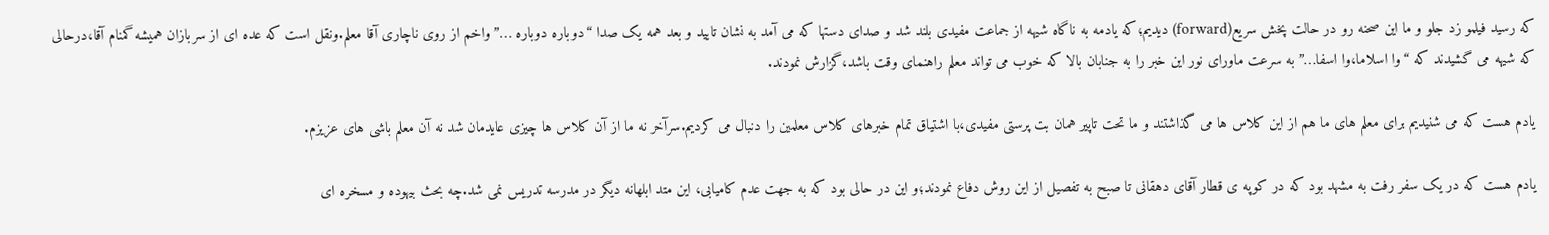که رسید فیلمو زد جلو و ما این صحنه رو در حالت پخش سریع(forward) دیدیم؛که یادمه به ناگاه شیهه از جماعت مفیدی بلند شد و صدای دستها که می آمد به نشان تایید و بعد همه یک صدا “دوباره دوباره …”واخم از روی ناچاری آقا معلم.ونقل است که عده ای از سربازان همیشه گمنام آقا،درحالی که شیهه می گشیدند که “وا اسلاما،وا اسفا…”به سرعت ماورای نور این خبر را به جنابان بالا که خوب می تواند معلم راهنمای وقت باشد،گزارش نمودند.

یادم هست که می شنیدیم برای معلم های ما هم از این کلاس ها می گذاشتند و ما تحت تاپیر همان بت پرستی مفیدی،با اشتیاق تمام خبرهای کلاس معلمین را دنبال می کردیم.سرآخر نه ما از آن کلاس ها چیزی عایدمان شد نه آن معلم باشی های عزیزم.

یادم هست که در یک سفر رفت به مشهد بود که در کوپه ی قطار آقای دهقانی تا صبح به تفصیل از این روش دفاع نمودند؛و این در حالی بود که به جهت عدم کامیابی، این متد ابلهانه دیگر در مدرسه تدریس نمی شد.چه بحث بیهوده و مسخره ای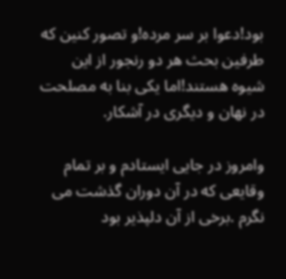بود!دعوا بر سر مرده!و تصور کنین که طرفین بحث هر دو رنجور از این شیوه هستند!اما یکی بنا به مصلحت در نهان و دیگری در آشکار.

وامروز در جایی ایستادم و بر تمام وقایعی که در آن دوران گذشت می نگرم .برخی از آن دلپذیر بود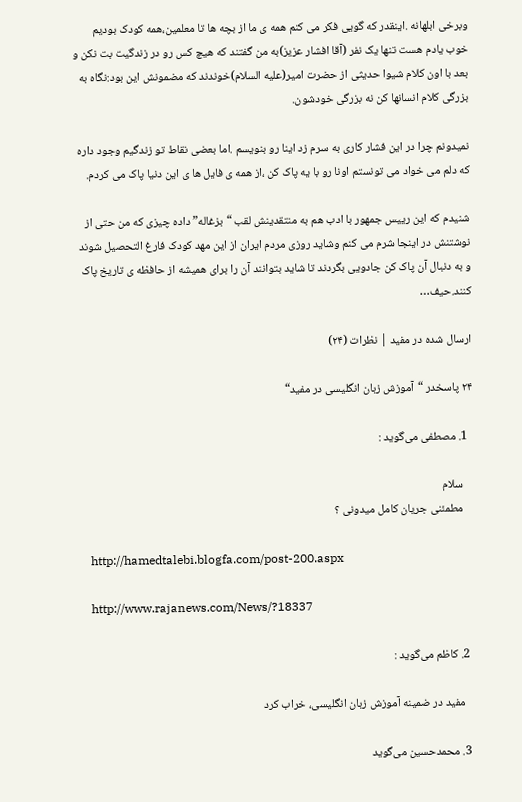وبرخی ابلهانه .اینقدر که گویی فکر می کنم همه ی ما از بچه ها تا معلمین،همه کودک بودیم خوب یادم هست تنها یک نفر (آقا افشار عزیز)به من گفتند که هیچ کس رو در زندگیت بت نکن و بعد با اون کلام شیوا حدیثی از حضرت امیر(علیه السلام)خوندند که مضمونش این بود:نگاه به بزرگی کلام انسانها کن نه بزرگی خودشون.

نمیدونم چرا در این فشار کاری به سرم زد اینا رو بنویسم .اما بعضی نقاط تو زندگیم وجود داره که دلم می خواد می تونستم اونا رو با یه پاک کن ،از همه ی فایل ها ی این دنیا پاک می کردم.

شنیدم که این رییس جمهور با ادب هم به منتقدینش لقب “بزغاله” داده چیزی که من حتی از نوشتنش در اینجا شرم می کنم وشاید روزی مردم ایران از این مهد کودک فارغ التحصیل شوند و به دنبال آن پاک کن جادویی بگردند تا شاید بتوانند آن را برای همیشه از حافظه ی تاریخ پاک کنند.حیف…

ارسال شده در مفید | نظرات (۲۴)

۲۴ پاسخدر “آموزش زبان انگلیسی در مفید“

  1. مصطفی می‌گوید :

    سلام
    مطمئنی جریان کامل میدونی ؟

    http://hamedtalebi.blogfa.com/post-200.aspx

    http://www.rajanews.com/News/?18337

  2. کاظم می‌گوید :

    مفید در ضمینه آموزش زبان انگلیسی، خراب کرد

  3. محمدحسین می‌گوید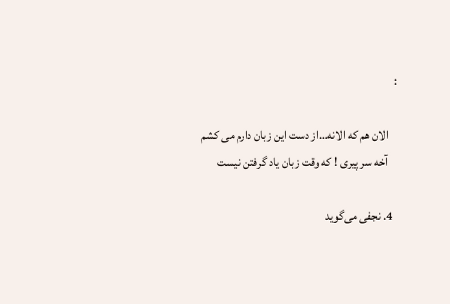:

    الان هم که الانه…از دست این زبان دارم می کشم
    آخه سر پیری ! که وقت زبان یاد گرفتن نیست

  4. نجفی می‌گوید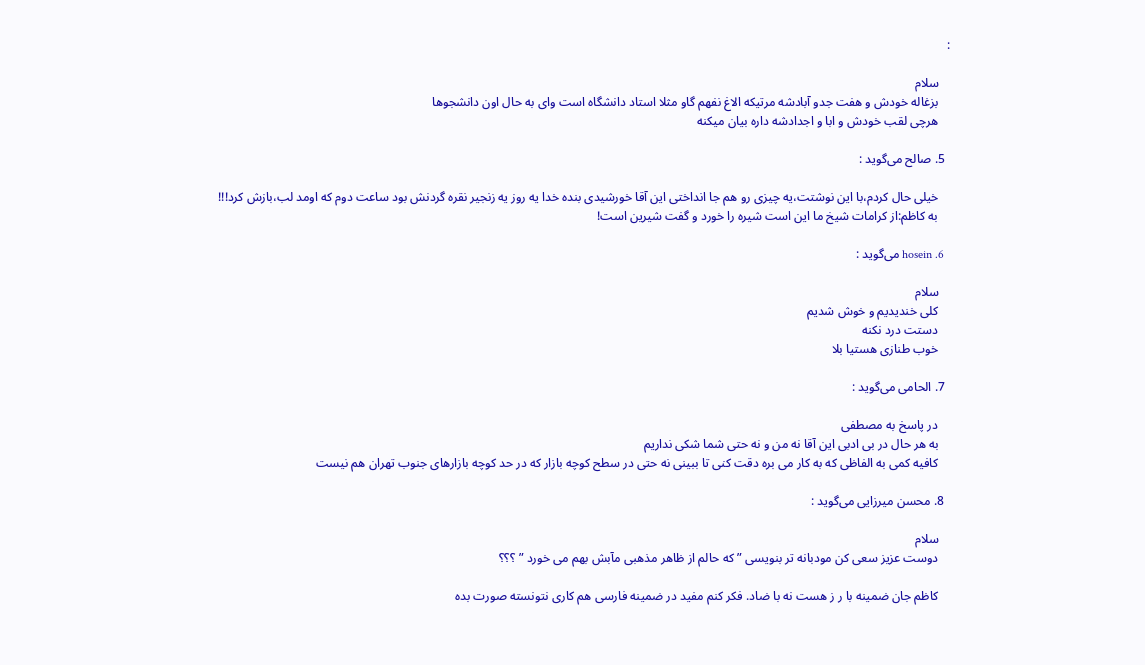:

    سلام
    بزغاله خودش و هفت جدو آبادشه مرتیکه الاغ نفهم گاو مثلا استاد دانشگاه است وای به حال اون دانشجوها
    هرچی لقب خودش و ابا و اجدادشه داره بیان میکنه

  5. صالح می‌گوید :

    خیلی حال کردم،با این نوشتت،یه چیزی رو هم جا انداختی این آقا خورشیدی بنده خدا یه روز یه زنجیر نقره گردنش بود ساعت دوم که اومد لب،بازش کرد!!!
    به کاظم:از کرامات شیخ ما این است شیره را خورد و گفت شیرین است!

  6. hosein می‌گوید :

    سلام
    کلی خندیدیم و خوش شدیم
    دستت درد نکنه
    خوب طنازی هستیا بلا

  7. الحامی می‌گوید :

    در پاسخ به مصطفی
    به هر حال در بی ادبی این آقا نه من و نه حتی شما شکی نداریم
    کافیه کمی به الفاظی که به کار می بره دقت کنی تا ببینی نه حتی در سطح کوچه بازار که در حد کوچه بازارهای جنوب تهران هم نیست

  8. محسن میرزایی می‌گوید :

    سلام
    دوست عزیز سعی کن مودبانه تر بنویسی ” که حالم از ظاهر مذهبی مآبش بهم می خورد ” ؟؟؟

    کاظم جان ضمینه با ر ز هست نه با ضاد. فکر کنم مفید در ضمینه فارسی هم کاری نتونسته صورت بده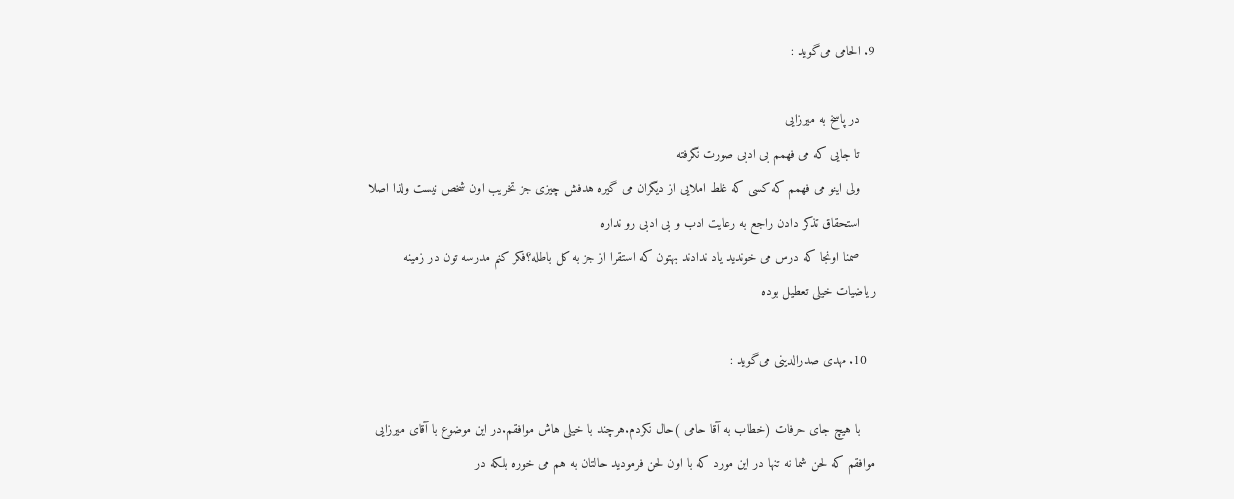9. الحامی می‌گوید :

    در پاسخ به میرزایی
    تا جایی که می فهمم بی ادبی صورت نگرفته
    ولی اینو می فهمم که کسی که غلط املایی از دیگران می گیره هدفش چیزی جز تخریب اون شخص نیست ولذا اصلا
    استحقاق تذکر دادن راجع به رعایت ادب و بی ادبی رو نداره
    صمنا اونجا که درس می خوندید یاد ندادند بهتون که استقرا از جز به کل باطله؟فکر کنم مدرسه تون در زمینه ریاضیات خیلی تعطیل بوده

  10. مهدی صدرالدینی می‌گوید :

    با هیچ جای حرفات (خطاب به آقا حامی )حال نکردم.هرچند با خیلی هاش موافقم.در این موضوع با آقای میرزایی موافقم که لحن شما نه تنها در این مورد که با اون لحن فرمودید حالتان به هم می خوره بلکه در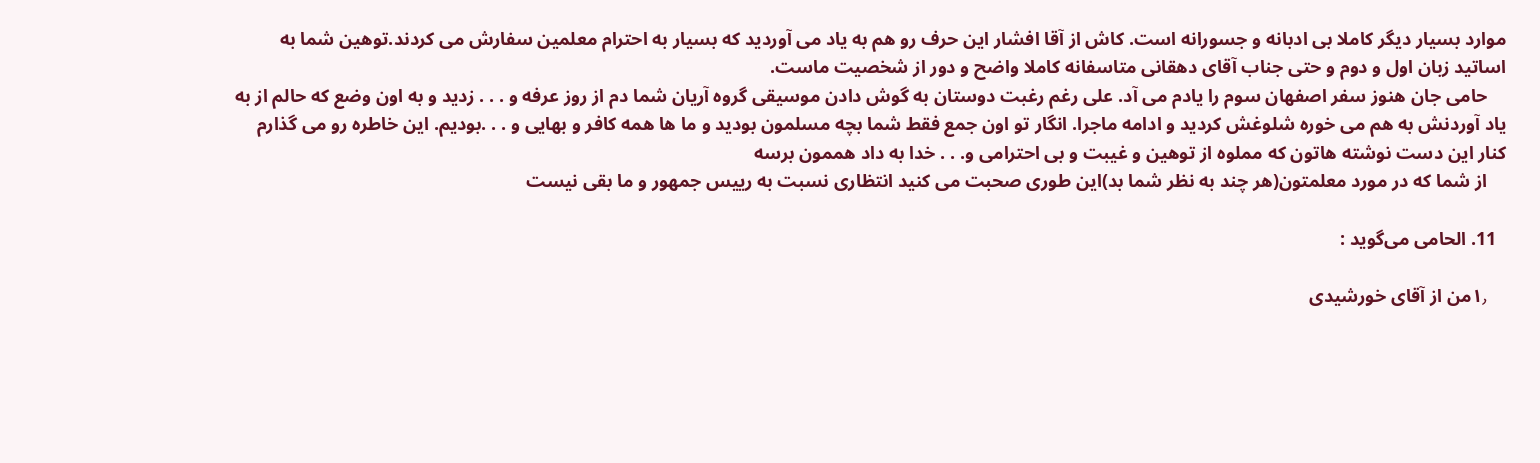موارد بسیار دیگر کاملا بی ادبانه و جسورانه است. کاش از آقا افشار این حرف رو هم به یاد می آوردید که بسیار به احترام معلمین سفارش می کردند.توهین شما به اساتید زبان اول و دوم و حتی جناب آقای دهقانی متاسفانه کاملا واضح و دور از شخصیت ماست.
    حامی جان هنوز سفر اصفهان سوم را یادم می آد. علی رغم رغبت دوستان به گوش دادن موسیقی گروه آریان شما دم از روز عرفه و . . . زدید و به اون وضع که حالم از به یاد آوردنش به هم می خوره شلوغش کردید و ادامه ماجرا. انگار تو اون جمع فقط شما بچه مسلمون بودید و ما ها همه کافر و بهایی و . . .بودیم. این خاطره رو می گذارم کنار این دست نوشته هاتون که مملوه از توهین و غیبت و بی احترامی و. . . خدا به داد هممون برسه
    از شما که در مورد معلمتون(هر چند به نظر شما بد)این طوری صحبت می کنید انتظاری نسبت به رییس جمهور و ما بقی نیست

  11. الحامی می‌گوید :

    ۱٫من از آقای خورشیدی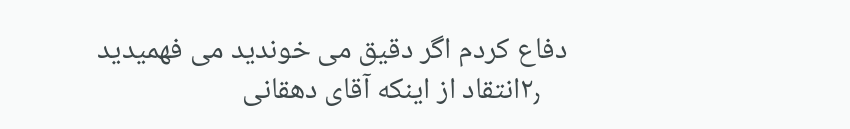دفاع کردم اگر دقیق می خوندید می فهمیدید
    ۲٫انتقاد از اینکه آقای دهقانی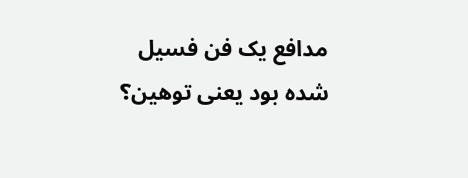مدافع یک فن فسیل شده بود یعنی توهین؟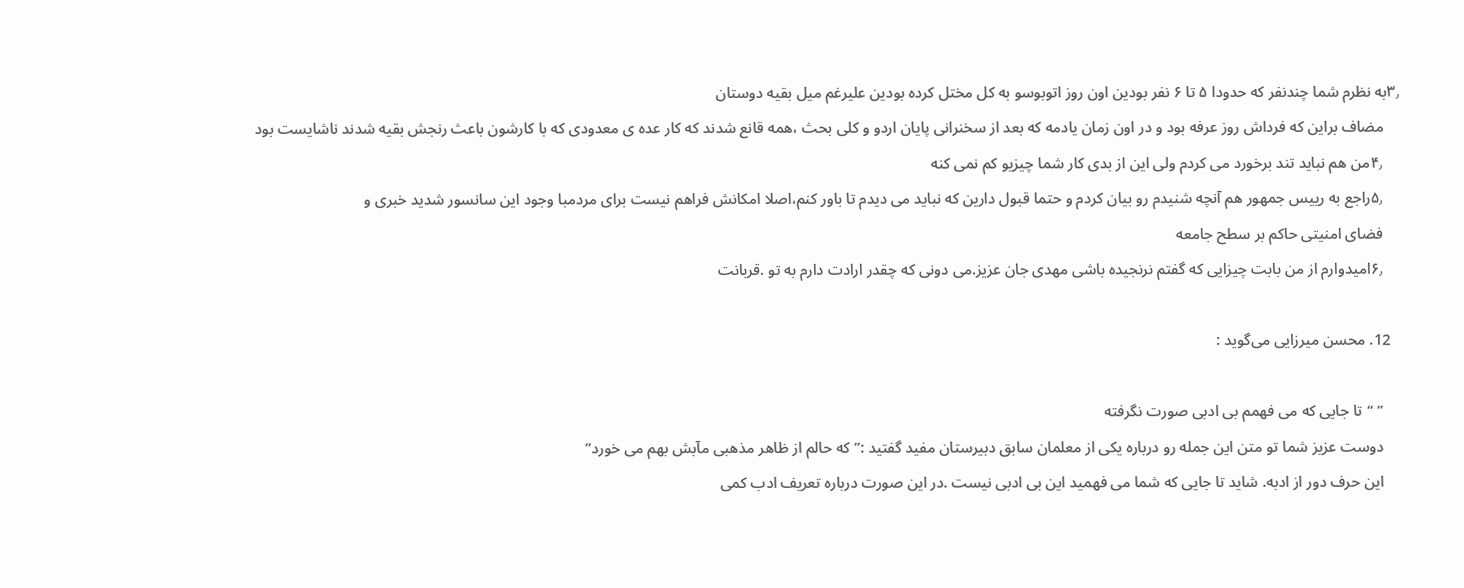۳٫به نظرم شما چندنفر که حدودا ۵ تا ۶ نفر بودین اون روز اتوبوسو به کل مختل کرده بودین علیرغم میل بقیه دوستان
    مضاف براین که فرداش روز عرفه بود و در اون زمان یادمه که بعد از سخنرانی پایان اردو و کلی بحث ،همه قانع شدند که کار عده ی معدودی که با کارشون باعث رنجش بقیه شدند ناشایست بود
    ۴٫من هم نباید تند برخورد می کردم ولی این از بدی کار شما چیزیو کم نمی کنه
    ۵٫راجع به رییس جمهور هم آنچه شنیدم رو بیان کردم و حتما قبول دارین که نباید می دیدم تا باور کنم،اصلا امکانش فراهم نیست برای مردمبا وجود این سانسور شدید خبری و
    فضای امنیتی حاکم بر سطح جامعه
    ۶٫امیدوارم از من بابت چیزایی که گفتم نرنجیده باشی مهدی جان عزیز.می دونی که چقدر ارادت دارم به تو .قربانت

  12. محسن میرزایی می‌گوید :

    ” “تا جایی که می فهمم بی ادبی صورت نگرفته
    دوست عزیز شما تو متن این جمله رو درباره یکی از معلمان سابق دبیرستان مفید گفتید :” که حالم از ظاهر مذهبی مآبش بهم می خورد”
    این حرف دور از ادبه. شاید تا جایی که شما می فهمید این بی ادبی نیست .در این صورت درباره تعریف ادب کمی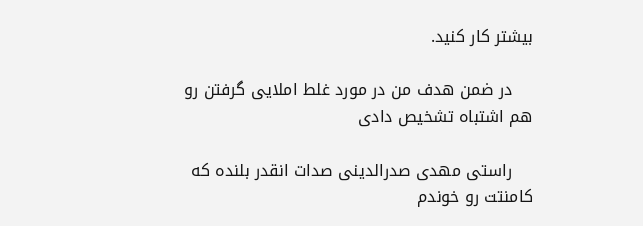بیشتر کار کنید.

    در ضمن هدف من در مورد غلط املایی گرفتن رو هم اشتباه تشخیص دادی

    راستی مهدی صدرالدینی صدات انقدر بلنده که کامنتت رو خوندم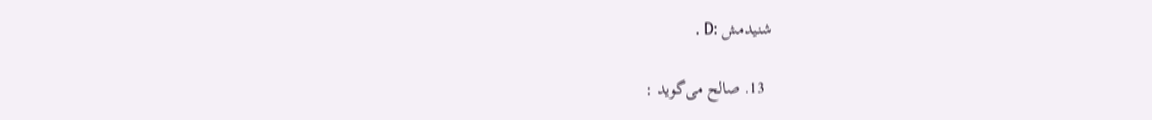شنیدمش :D .

  13. صالح می‌گوید :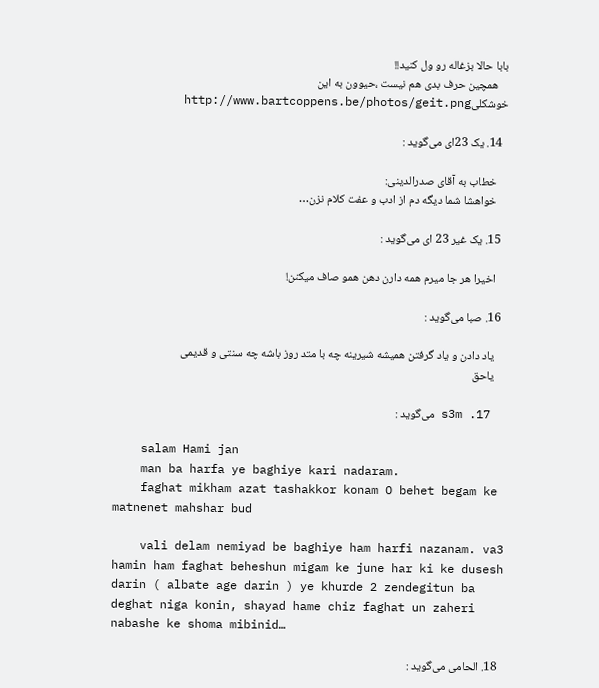بابا حالا بزغاله رو ول کنید!!
    همچین حرف بدی هم نیست ،حیوون به این خوشکلیhttp://www.bartcoppens.be/photos/geit.png

  14. یک 23ای می‌گوید :

    خطاب به آقای صدرالدینی:
    خواهشا شما دیگه دم از ادب و عفت کلام نزن…

  15. یک غیر 23 ای می‌گوید :

    اخیرا هر جا میرم همه دارن دهن همو صاف میکنن!

  16. صبا می‌گوید :

    یاد دادن و یاد گرفتن همیشه شیرینه چه با متد روز باشه چه سنتی و قدیمی
    یاحق

  17. s3m می‌گوید :

    salam Hami jan
    man ba harfa ye baghiye kari nadaram.
    faghat mikham azat tashakkor konam O behet begam ke matnenet mahshar bud

    vali delam nemiyad be baghiye ham harfi nazanam. va3 hamin ham faghat beheshun migam ke june har ki ke dusesh darin ( albate age darin ) ye khurde 2 zendegitun ba deghat niga konin, shayad hame chiz faghat un zaheri nabashe ke shoma mibinid…

  18. الحامی می‌گوید :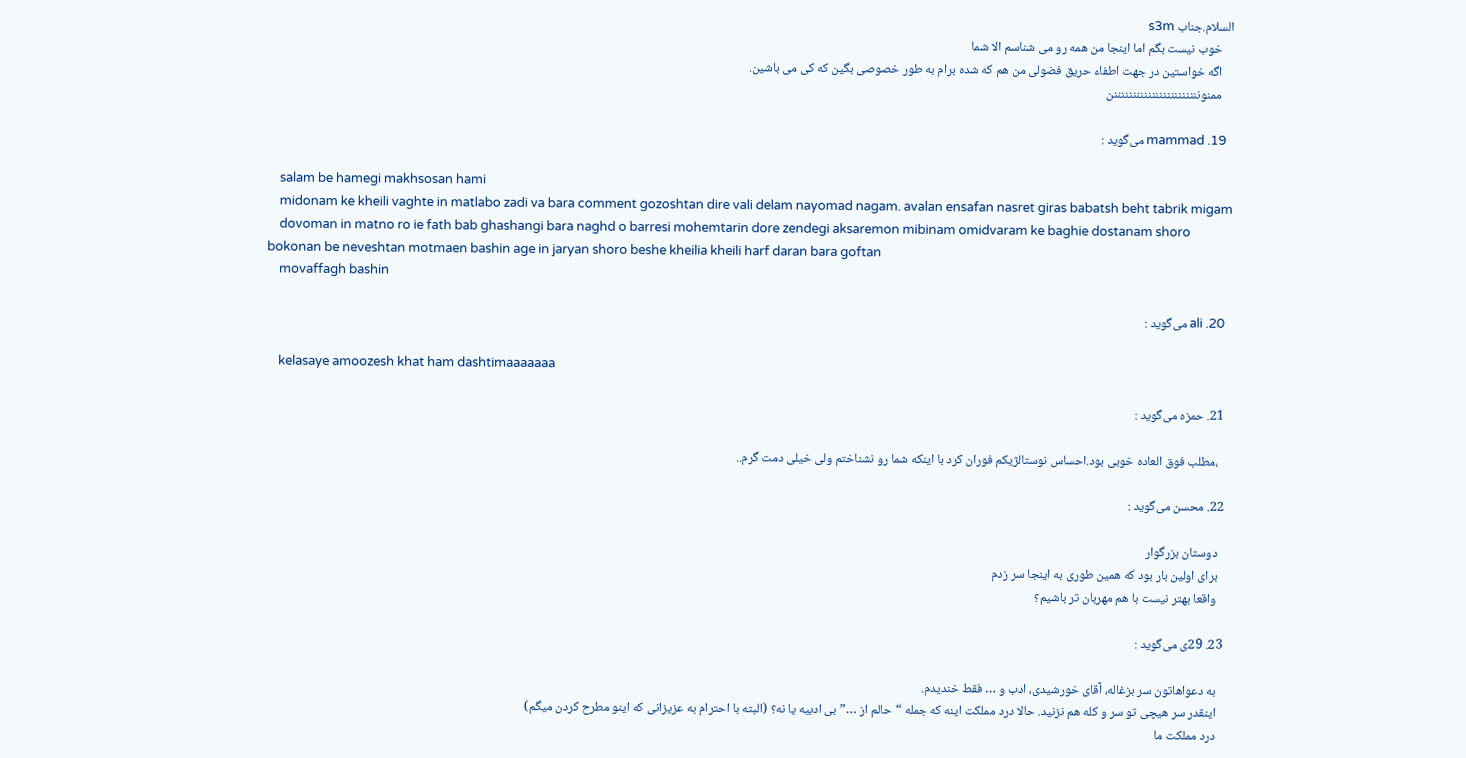السلام.جناب s3m
    خوب نیست بگم اما اینجا من همه رو می شناسم الا شما
    اگه خواستین در جهت اطفاء حریق فضولی من هم که شده برام به طور خصوصی بگین که کی می باشین.
    ممنونننننننننننننننننننننننن

  19. mammad می‌گوید :

    salam be hamegi makhsosan hami
    midonam ke kheili vaghte in matlabo zadi va bara comment gozoshtan dire vali delam nayomad nagam. avalan ensafan nasret giras babatsh beht tabrik migam
    dovoman in matno ro ie fath bab ghashangi bara naghd o barresi mohemtarin dore zendegi aksaremon mibinam omidvaram ke baghie dostanam shoro bokonan be neveshtan motmaen bashin age in jaryan shoro beshe kheilia kheili harf daran bara goftan
    movaffagh bashin

  20. ali می‌گوید :

    kelasaye amoozesh khat ham dashtimaaaaaaa

  21. حمزه می‌گوید :

    ،مطلب فوق العاده خوبی بود.احساس نوستالژیکم فوران کرد با اینکه شما رو نشناختم ولی خیلی دمت گرم..

  22. محسن می‌گوید :

    دوستان بزرگوار
    برای اولین بار بود که همین طوری به اینجا سر زدم
    واقعا بهتر نیست با هم مهربان تر باشیم؟

  23. 29ی می‌گوید :

    به دعواهاتون سر بزغاله، آقای خورشیدی، ادب و … فقط خندیدم.
    اینقدر سر هیچی تو سر و کله هم نزنید. حالا درد مملکت اینه که جمله “حالم از …” بی ادبیه یا نه؟ (البته با احترام به عزیزانی که اینو مطرح کردن میگم)
    درد مملکت ما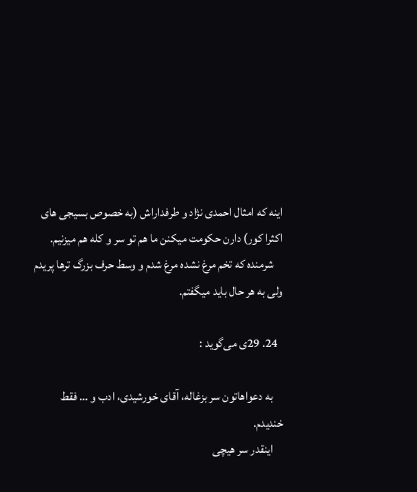اینه که امثال احمدی نژاد و طرفداراش (به خصوص بسیجی های اکثرا کور) دارن حکومت میکنن ما هم تو سر و کله هم میزنیم.
    شرمنده که تخم مرغ نشده مرغ شدم و وسط حرف بزرگ ترها پریدم ولی به هر حال باید میگفتم.

  24. 29ی می‌گوید :

    به دعواهاتون سر بزغاله، آقای خورشیدی، ادب و … فقط خندیدم.
    اینقدر سر هیچی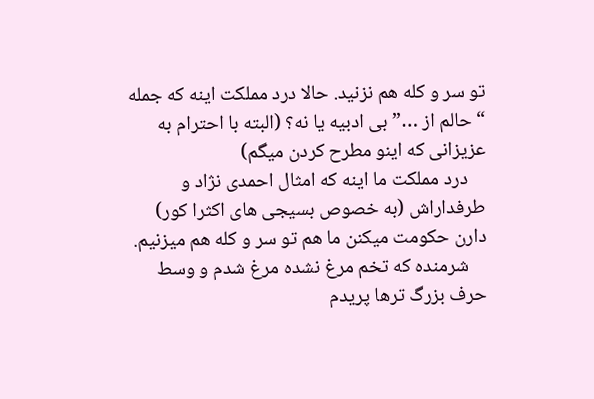تو سر و کله هم نزنید. حالا درد مملکت اینه که جمله “حالم از …” بی ادبیه یا نه؟ (البته با احترام به عزیزانی که اینو مطرح کردن میگم)
    درد مملکت ما اینه که امثال احمدی نژاد و طرفداراش (به خصوص بسیجی های اکثرا کور) دارن حکومت میکنن ما هم تو سر و کله هم میزنیم.
    شرمنده که تخم مرغ نشده مرغ شدم و وسط حرف بزرگ ترها پریدم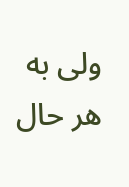ولی به هر حال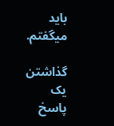باید میگفتم.

گذاشتن یک پاسخ